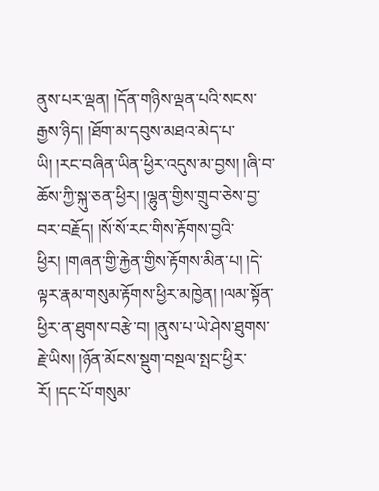ནུས་པར་ལྡན། །དོན་གཉིས་ལྡན་པའི་སངས་རྒྱས་ཉིད། །ཐོག་མ་དབུས་མཐའ་མེད་པ་ཡི། །རང་བཞིན་ཡིན་ཕྱིར་འདུས་མ་བྱས། །ཞི་བ་ཆོས་ཀྱི་སྐུ་ཅན་ཕྱིར། །ལྷུན་གྱིས་གྲུབ་ཅེས་བྱ་བར་བརྗོད། །སོ་སོ་རང་གིས་རྟོགས་བྱའི་ཕྱིར། །གཞན་གྱི་རྐྱེན་གྱིས་རྟོགས་མིན་པ། །དེ་ལྟར་རྣམ་གསུམ་རྟོགས་ཕྱིར་མཁྱེན། །ལམ་སྟོན་ཕྱིར་ན་ཐུགས་བརྩེ་བ། །ནུས་པ་ཡེ་ཤེས་ཐུགས་རྗེ་ཡིས། །ཉོན་མོངས་སྡུག་བསྔལ་སྤང་ཕྱིར་རོ། །དང་པོ་གསུམ་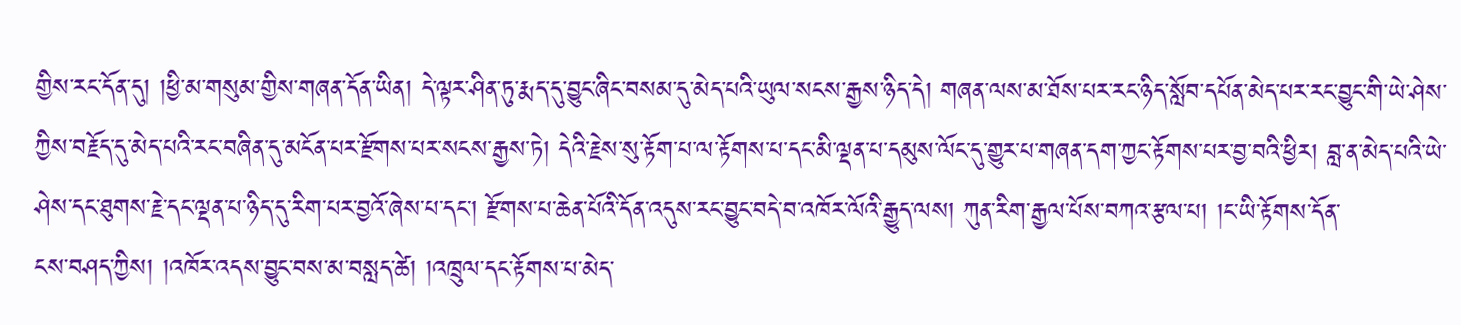གྱིས་རང་དོན་དུ། །ཕྱི་མ་གསུམ་གྱིས་གཞན་དོན་ཡིན། དེ་ལྟར་ཤིན་ཏུ་རྨད་དུ་བྱུང་ཞིང་བསམ་དུ་མེད་པའི་ཡུལ་སངས་རྒྱས་ཉིད་དེ། གཞན་ལས་མ་ཐོས་པར་རང་ཉིད་སློབ་དཔོན་མེད་པར་རང་བྱུང་གི་ཡེ་ཤེས་ཀྱིས་བརྗོད་དུ་མེད་པའི་རང་བཞིན་དུ་མངོན་པར་རྫོགས་པར་སངས་རྒྱས་ཏེ། དེའི་རྗེས་སུ་རྟོག་པ་ལ་རྟོགས་པ་དང་མི་ལྡན་པ་དམུས་ལོང་དུ་གྱུར་པ་གཞན་དག་ཀྱང་རྟོགས་པར་བྱ་བའི་ཕྱིར། བླ་ན་མེད་པའི་ཡེ་ཤེས་དང་ཐུགས་རྗེ་དང་ལྡན་པ་ཉིད་དུ་རིག་པར་བྱའོ་ཞེས་པ་དང་། རྫོགས་པ་ཆེན་པོའི་དོན་འདུས་རང་བྱུང་བདེ་བ་འཁོར་ལོའི་རྒྱུད་ལས། ཀུན་རིག་རྒྱལ་པོས་བཀའ་རྩལ་པ། །ང་ཡི་རྟོགས་དོན་
ངས་བཤད་ཀྱིས། །འཁོར་འདས་བྱུང་བས་མ་བསླད་ཚེ། །འཁྲུལ་དང་རྟོགས་པ་མེད་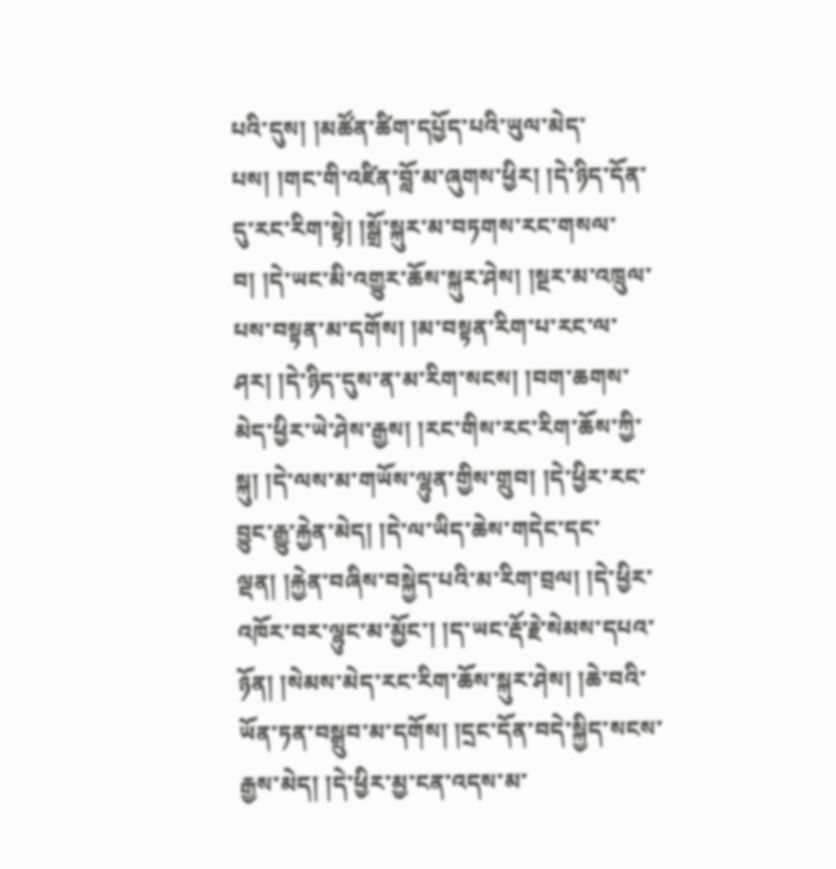པའི་དུས། །མཚོན་ཚིག་དཔྱོད་པའི་ཡུལ་མེད་པས། །གང་གི་འཛིན་བློ་མ་ཞུགས་ཕྱིར། །དེ་ཉིད་དོན་དུ་རང་རིག་སྟེ། །སྒྲོ་སྐུར་མ་བཏགས་རང་གསལ་བ། །དེ་ཡང་མི་འགྱུར་ཆོས་སྐུར་ཤེས། །སྔར་མ་འཁྲུལ་པས་བསྟན་མ་དགོས། །མ་བསྟན་རིག་པ་རང་ལ་ཤར། །དེ་ཉིད་དུས་ན་མ་རིག་སངས། །བག་ཆགས་མེད་ཕྱིར་ཡེ་ཤེས་རྒྱས། །རང་གིས་རང་རིག་ཆོས་ཀྱི་སྐུ། །དེ་ལས་མ་གཡོས་ལྷུན་གྱིས་གྲུབ། །དེ་ཕྱིར་རང་བྱུང་རྒྱུ་རྐྱེན་མེད། །དེ་ལ་ཡིད་ཆེས་གདེང་དང་ལྡན། །རྐྱེན་བཞིས་བསྐྱེད་པའི་མ་རིག་བྲལ། །དེ་ཕྱིར་འཁོར་བར་ལྷུང་མ་མྱོང་། །ད་ཡང་རྡོ་རྗེ་སེམས་དཔའ་ཉོན། །སེམས་མེད་རང་རིག་ཆོས་སྐུར་ཤེས། །ཆེ་བའི་ཡོན་ཏན་བསྒྲུབ་མ་དགོས། །དྲང་དོན་བདེ་སྐྱིད་སངས་རྒྱས་མེད། །དེ་ཕྱིར་མྱ་ངན་འདས་མ་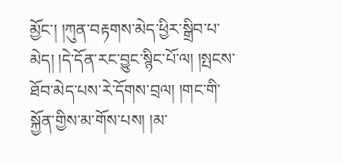མྱོང་། །ཀུན་བརྟགས་མེད་ཕྱིར་སྒྲིབ་པ་མེད། །དེ་དོན་རང་བྱུང་སྙིང་པོ་ལ། །སྤངས་ཐོབ་མེད་པས་རེ་དོགས་བྲལ། །གང་གི་སྐྱོན་གྱིས་མ་གོས་པས། །མ་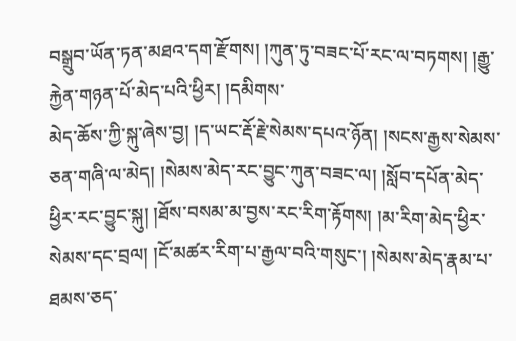བསྒྲུབ་ཡོན་ཏན་མཐའ་དག་རྫོགས། །ཀུན་ཏུ་བཟང་པོ་རང་ལ་བཏགས། །རྒྱུ་རྐྱེན་གཉན་པོ་མེད་པའི་ཕྱིར། །དམིགས་
མེད་ཆོས་ཀྱི་སྐུ་ཞེས་བྱ། །ད་ཡང་རྡོ་རྗེ་སེམས་དཔའ་ཉོན། །སངས་རྒྱས་སེམས་ཅན་གཞི་ལ་མེད། །སེམས་མེད་རང་བྱུང་ཀུན་བཟང་ལ། །སློབ་དཔོན་མེད་ཕྱིར་རང་བྱུང་སྐུ། །ཐོས་བསམ་མ་བྱས་རང་རིག་རྟོགས། །མ་རིག་མེད་ཕྱིར་སེམས་དང་བྲལ། །ངོ་མཚར་རིག་པ་རྒྱལ་བའི་གསུང་། །སེམས་མེད་རྣམ་པ་ཐམས་ཅད་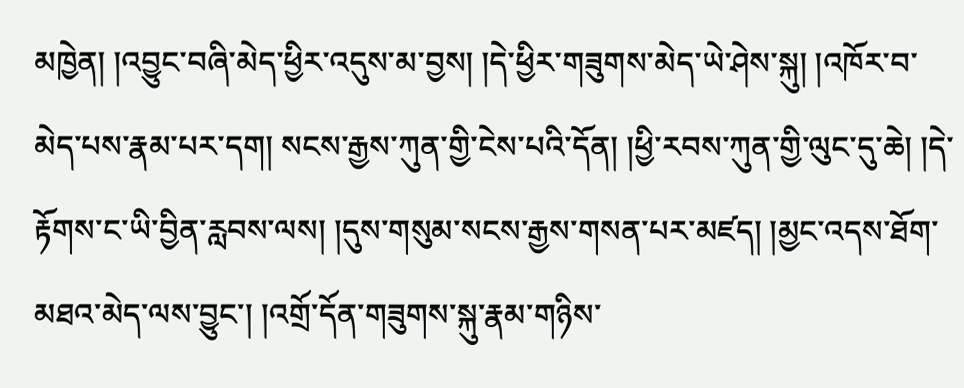མཁྱེན། །འབྱུང་བཞི་མེད་ཕྱིར་འདུས་མ་བྱས། །དེ་ཕྱིར་གཟུགས་མེད་ཡེ་ཤེས་སྐུ། །འཁོར་བ་མེད་པས་རྣམ་པར་དག། སངས་རྒྱས་ཀུན་གྱི་ངེས་པའི་དོན། །ཕྱི་རབས་ཀུན་གྱི་ལུང་དུ་ཆེ། །དེ་རྟོགས་ང་ཡི་བྱིན་རླབས་ལས། །དུས་གསུམ་སངས་རྒྱས་གསན་པར་མཛད། །མྱང་འདས་ཐོག་མཐའ་མེད་ལས་བྱུང་། །འགྲོ་དོན་གཟུགས་སྐུ་རྣམ་གཉིས་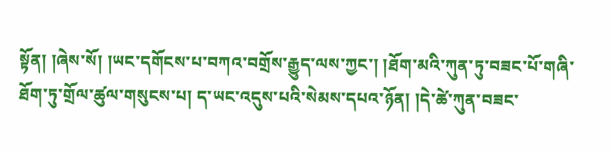སྟོན། །ཞེས་སོ། །ཡང་དགོངས་པ་བཀའ་བགྲོས་རྒྱུད་ལས་ཀྱང་། །ཐོག་མའི་ཀུན་ཏུ་བཟང་པོ་གཞི་ཐོག་ཏུ་གྲོལ་ཚུལ་གསུངས་པ། ད་ཡང་འདུས་པའི་སེམས་དཔའ་ཉོན། །དེ་ཚེ་ཀུན་བཟང་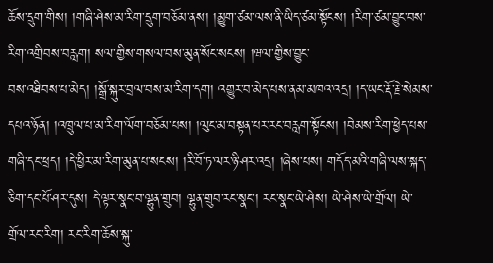ཆོས་དྲུག་གིས། །གཞི་ཤེས་མ་རིག་དྲུག་བཅོམ་ནས། །མྱུག་ཙམ་ལས་ནི་ཡིད་ཙམ་སྟོངས། །རིག་ཙམ་བྱུང་བས་རིག་འགྲིབས་བརླག། སལ་གྱིས་གསལ་བས་མུན་སོང་སངས། །ཝལ་གྱིས་བྱུང་
བས་འཐིབས་པ་མེད། །སྒྲོ་སྐུར་བྲལ་བས་མ་རིག་དག། འགྱུར་བ་མེད་པས་ནམ་མཁའ་འདྲ། །ད་ཡང་རྡོ་རྗེ་སེམས་དཔའ་ཉོན། །འཁྲུལ་པ་མ་རིག་ལོག་བཅོམ་པས། །ལུང་མ་བསྟན་པར་རང་བརླག་སྟོངས། །བེམས་རིག་ཕྱེད་པས་གཞི་དང་ཕྲད། །དེ་ཕྱིར་མ་རིག་མུན་པ་སངས། །རི་བོ་ཏ་ལར་ཉི་ཤར་འདྲ། །ཞེས་པས། གདོད་མའི་གཞི་ལས་སྐད་ཅིག་དང་པོ་ཤར་དུས། དེ་ལྟར་སྣང་བ་ལྷུན་གྲུབ། ལྷུན་གྲུབ་རང་སྣང་། རང་སྣང་ཡེ་ཤེས། ཡེ་ཤེས་ཡེ་གྲོལ། ཡེ་གྲོལ་རང་རིག། རང་རིག་ཆོས་སྐུ་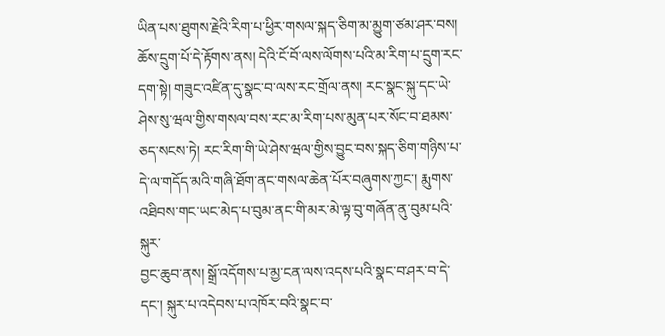ཡིན་པས་ཐུགས་རྗེའི་རིག་པ་ཕྱིར་གསལ་སྐད་ཅིག་མ་མྱུག་ཙམ་ཤར་བས། ཆོས་དྲུག་པོ་དེ་རྟོགས་ནས། དེའི་ངོ་བོ་ལས་ལོགས་པའི་མ་རིག་པ་དྲུག་རང་དག་སྟེ། གཟུང་འཛིན་དུ་སྣང་བ་ལས་རང་གྲོལ་ནས། རང་སྣང་སྐུ་དང་ཡེ་ཤེས་སུ་ཝལ་གྱིས་གསལ་བས་རང་མ་རིག་པས་མུན་པར་སོང་བ་ཐམས་ཅད་སངས་ཏེ། རང་རིག་གི་ཡེ་ཤེས་ཝལ་གྱིས་བྱུང་བས་སྐད་ཅིག་གཉིས་པ་དེ་ལ་གདོད་མའི་གཞི་ཐོག་ནང་གསལ་ཆེན་པོར་བཞུགས་ཀྱང་། རྨུགས་འཐིབས་གང་ཡང་མེད་པ་བུམ་ནང་གི་མར་མེ་ལྟ་བུ་གཞོན་ནུ་བུམ་པའི་སྐུར་
བྱང་ཆུབ་ནས། སྒྲོ་འདོགས་པ་མྱ་ངན་ལས་འདས་པའི་སྣང་བ་ཤར་བ་དེ་དང་། སྐུར་པ་འདེབས་པ་འཁོར་བའི་སྣང་བ་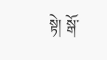སྟེ། སྒོ་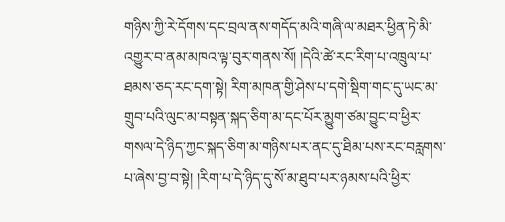གཉིས་ཀྱི་རེ་དོགས་དང་བྲལ་ནས་གདོད་མའི་གཞི་ལ་མཐར་ཕྱིན་ཏེ་མི་འགྱུར་བ་ནམ་མཁའ་ལྟ་བུར་གནས་སོ། །དེའི་ཚེ་རང་རིག་པ་འཁྲུལ་པ་ཐམས་ཅད་རང་དག་སྟེ། རིག་མཁན་གྱི་ཤེས་པ་དགེ་སྡིག་གང་དུ་ཡང་མ་གྲུབ་པའི་ལུང་མ་བསྟན་སྐད་ཅིག་མ་དང་པོར་མྱུག་ཙམ་བྱུང་བ་ཕྱིར་གསལ་དེ་ཉིད་ཀྱང་སྐད་ཅིག་མ་གཉིས་པར་ནང་དུ་ཐིམ་པས་རང་བརླགས་པ་ཞེས་བྱ་བ་སྟེ། །རིག་པ་དེ་ཉིད་དུ་སོ་མ་ཐུབ་པར་ཉམས་པའི་ཕྱིར་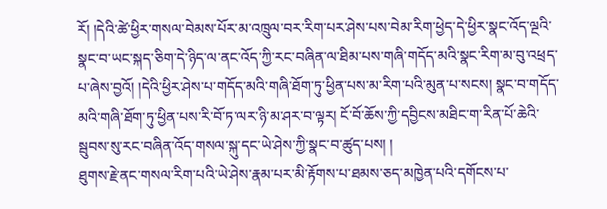རོ། །དེའི་ཚེ་ཕྱིར་གསལ་བེམས་པོར་མ་འཁྲུལ་བར་རིག་པར་ཤེས་པས་བེམ་རིག་ཕྱེད་དེ་ཕྱིར་སྣང་འོད་ལྔའི་སྣང་བ་ཡང་སྐད་ཅིག་དེ་ཉིད་ལ་ནང་འོད་ཀྱི་རང་བཞིན་ལ་ཐིམ་པས་གཞི་གདོད་མའི་སྣང་རིག་མ་བུ་འཕྲད་པ་ཞེས་བྱའོ། །དེའི་ཕྱིར་ཤེས་པ་གདོད་མའི་གཞི་ཐོག་ཏུ་ཕྱིན་པས་མ་རིག་པའི་མུན་པ་སངས། སྣང་བ་གདོད་མའི་གཞི་ཐོག་ཏུ་ཕྱིན་པས་རི་བོ་ཏ་ལར་ཉི་མ་ཤར་བ་ལྟར། ངོ་བོ་ཆོས་ཀྱི་དབྱིངས་མཐིང་ག་རིན་པོ་ཆེའི་སྦུབས་སུ་རང་བཞིན་འོད་གསལ་སྐུ་དང་ཡེ་ཤེས་ཀྱི་སྣང་བ་ཚུད་པས། །
ཐུགས་རྗེ་ནང་གསལ་རིག་པའི་ཡེ་ཤེས་རྣམ་པར་མི་རྟོགས་པ་ཐམས་ཅད་མཁྱེན་པའི་དགོངས་པ་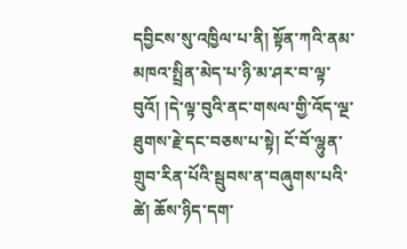དབྱིངས་སུ་འཁྱིལ་པ་ནི། སྟོན་ཀའི་ནམ་མཁའ་སྤྲིན་མེད་པ་ཉི་མ་ཤར་བ་ལྟ་བུའོ། །དེ་ལྟ་བུའི་ནང་གསལ་གྱི་འོད་ལྔ་ཐུགས་རྗེ་དང་བཅས་པ་སྟེ། ངོ་བོ་ལྷུན་གྲུབ་རིན་པོའི་སྦུབས་ན་བཞུགས་པའི་ཚེ། ཆོས་ཉིད་དག་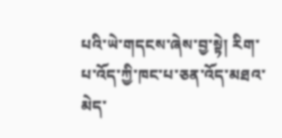པའི་ཡེ་གདངས་ཞེས་བྱ་སྟེ། རིག་པ་འོད་ཀྱི་ཁང་པ་ཅན་འོད་མཐའ་མེད་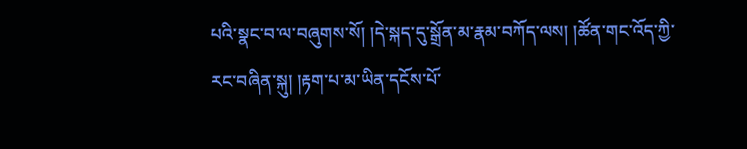པའི་སྣང་བ་ལ་བཞུགས་སོ། །དེ་སྐད་དུ་སྒྲོན་མ་རྣམ་བཀོད་ལས། །ཚོན་གང་འོད་ཀྱི་རང་བཞིན་སྐུ། །རྟག་པ་མ་ཡིན་དངོས་པོ་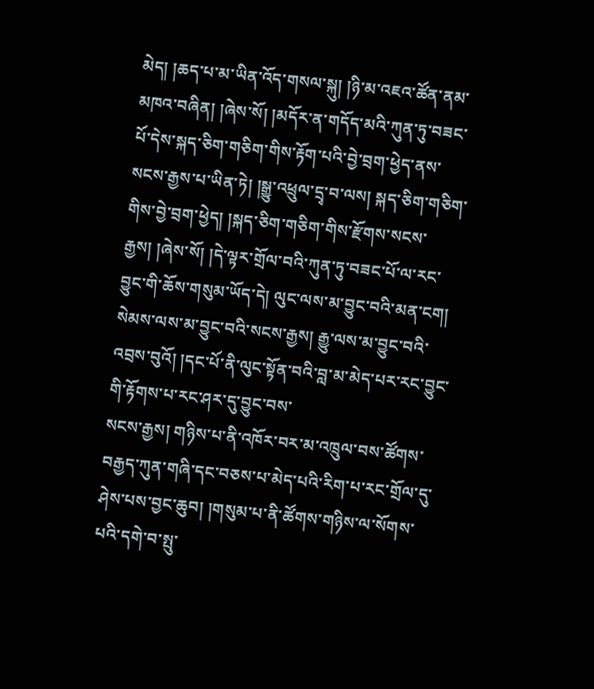མེད། །ཆད་པ་མ་ཡིན་འོད་གསལ་སྐུ། །ཉི་མ་འཇའ་ཚོན་ནམ་མཁའ་བཞིན། །ཞེས་སོ། །མདོར་ན་གདོད་མའི་ཀུན་ཏུ་བཟང་པོ་དེས་སྐད་ཅིག་གཅིག་གིས་རྟོག་པའི་བྱེ་བྲག་ཕྱེད་ནས་སངས་རྒྱས་པ་ཡིན་ཏེ། །སྒྱུ་འཕྲུལ་དྲྭ་བ་ལས། སྐད་ཅིག་གཅིག་གིས་བྱེ་བྲག་ཕྱེད། །སྐད་ཅིག་གཅིག་གིས་རྫོགས་སངས་རྒྱས། །ཞེས་སོ། །དེ་ལྟར་གྲོལ་བའི་ཀུན་ཏུ་བཟང་པོ་ལ་རང་བྱུང་གི་ཆོས་གསུམ་ཡོད་དེ། ལུང་ལས་མ་བྱུང་བའི་མན་ངག། སེམས་ལས་མ་བྱུང་བའི་སངས་རྒྱས། རྒྱུ་ལས་མ་བྱུང་བའི་འབྲས་བུའོ། །དང་པོ་ནི་ལུང་སྟོན་བའི་བླ་མ་མེད་པར་རང་བྱུང་གི་རྟོགས་པ་རང་ཤར་དུ་བྱུང་བས་
སངས་རྒྱས། གཉིས་པ་ནི་འཁོར་བར་མ་འཁྲུལ་བས་ཚོགས་བརྒྱད་ཀུན་གཞི་དང་བཅས་པ་མེད་པའི་རིག་པ་རང་གྲོལ་དུ་ཤེས་པས་བྱང་ཆུབ། །གསུམ་པ་ནི་ཚོགས་གཉིས་ལ་སོགས་པའི་དགེ་བ་སྤུ་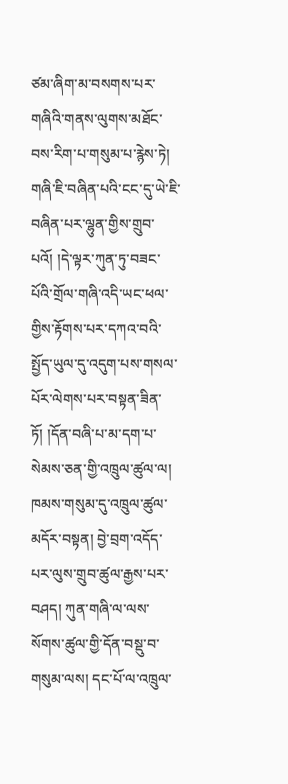ཙམ་ཞིག་མ་བསགས་པར་གཞིའི་གནས་ལུགས་མཐོང་བས་རིག་པ་གསུམ་པ་རྙེས་ཏེ། གཞི་ཇི་བཞིན་པའི་ངང་དུ་ཡེ་ཇི་བཞིན་པར་ལྷུན་གྱིས་གྲུབ་པའོ། །དེ་ལྟར་ཀུན་ཏུ་བཟང་པོའི་གྲོལ་གཞི་འདི་ཡང་ཕལ་གྱིས་རྟོགས་པར་དཀའ་བའི་སྤྱོད་ཡུལ་དུ་འདུག་པས་གསལ་པོར་ལེགས་པར་བསྟན་ཟིན་ཏོ། །དོན་བཞི་པ་མ་དག་པ་སེམས་ཅན་གྱི་འཁྲུལ་ཚུལ་ལ། ཁམས་གསུམ་དུ་འཁྲུལ་ཚུལ་མདོར་བསྟན། བྱེ་བྲག་འདོད་པར་ལུས་གྲུབ་ཚུལ་རྒྱས་པར་བཤད། ཀུན་གཞི་ལ་ལས་སོགས་ཚུལ་གྱི་དོན་བསྡུ་བ་གསུམ་ལས། དང་པོ་ལ་འཁྲུལ་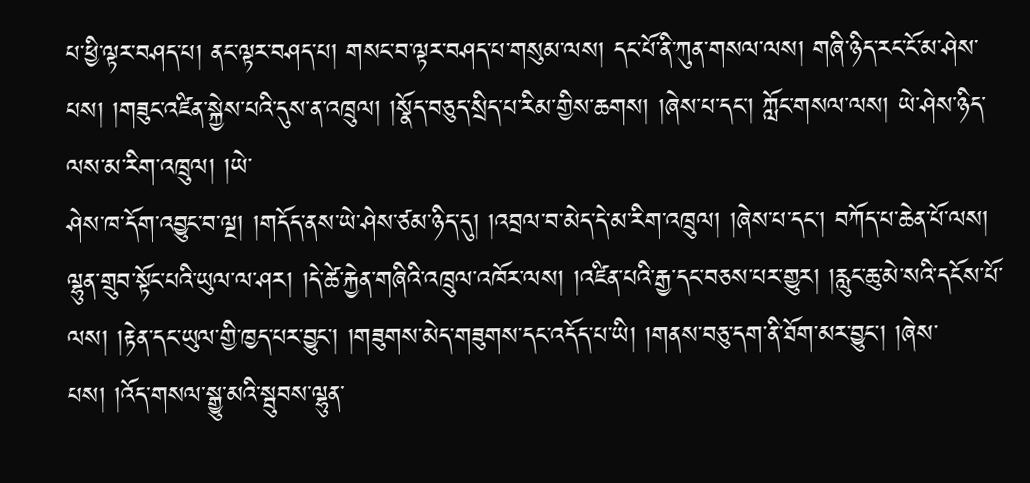པ་ཕྱི་ལྟར་བཤད་པ། ནང་ལྟར་བཤད་པ། གསང་བ་ལྟར་བཤད་པ་གསུམ་ལས། དང་པོ་ནི་ཀུན་གསལ་ལས། གཞི་ཉིད་རང་ངོ་མ་ཤེས་པས། །གཟུང་འཛིན་སྐྱེས་པའི་དུས་ན་འཁྲུལ། །སྣོད་བཅུད་སྲིད་པ་རིམ་གྱིས་ཆགས། །ཞེས་པ་དང་། ཀློང་གསལ་ལས། ཡེ་ཤེས་ཉིད་ལས་མ་རིག་འཁྲུལ། །ཡེ་
ཤེས་ཁ་དོག་འབྱུང་བ་ལྔ། །གདོད་ནས་ཡེ་ཤེས་ཙམ་ཉིད་དུ། །འབྲལ་བ་མེད་དེ་མ་རིག་འཁྲུལ། །ཞེས་པ་དང་། བཀོད་པ་ཆེན་པོ་ལས། ལྷུན་གྲུབ་སྟོང་པའི་ཡུལ་ལ་ཤར། །དེ་ཚེ་རྐྱེན་གཞིའི་འཁྲུལ་འཁོར་ལས། །འཛིན་པའི་རྒྱ་དང་བཅས་པར་གྱུར། །རླུང་ཆུ་མེ་སའི་དངོས་པོ་ལས། །རྟེན་དང་ཡུལ་གྱི་ཁྱད་པར་བྱུང་། །གཟུགས་མེད་གཟུགས་དང་འདོད་པ་ཡི། །གནས་བཅུ་དག་ནི་ཐོག་མར་བྱུང་། །ཞེས་པས། །འོད་གསལ་སྒྱུ་མའི་སྦུབས་ལྷུན་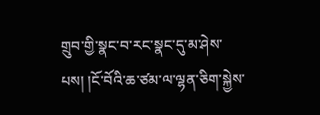གྲུབ་གྱི་སྣང་བ་རང་སྣང་དུ་མ་ཤེས་པས། །ངོ་བོའི་ཆ་ཙམ་ལ་ལྷན་ཅིག་སྐྱེས་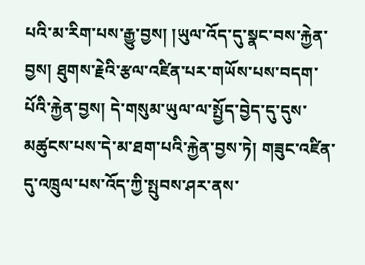པའི་མ་རིག་པས་རྒྱུ་བྱས། །ཡུལ་འོད་དུ་སྣང་བས་རྐྱེན་བྱས། ཐུགས་རྗེའི་རྩལ་འཛིན་པར་གཡོས་པས་བདག་པོའི་རྐྱེན་བྱས། དེ་གསུམ་ཡུལ་ལ་སྤྱོད་བྱེད་དུ་དུས་མཚུངས་པས་དེ་མ་ཐག་པའི་རྐྱེན་བྱས་ཏེ། གཟུང་འཛིན་དུ་འཁྲུལ་པས་འོད་ཀྱི་སྤུབས་ཤར་ནས་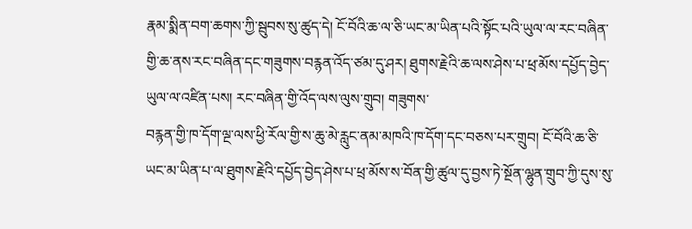རྣམ་སྨིན་བག་ཆགས་ཀྱི་སྦུབས་སུ་ཚུད་དེ། ངོ་བོའི་ཆ་ལ་ཅི་ཡང་མ་ཡིན་པའི་སྟོང་པའི་ཡུལ་ལ་རང་བཞིན་གྱི་ཆ་ནས་རང་བཞིན་དང་གཟུགས་བརྙན་འོད་ཙམ་དུ་ཤར། ཐུགས་རྗེའི་ཆ་ལས་ཤེས་པ་ཕྲ་མོས་དཔྱོད་བྱེད་ཡུལ་ལ་འཛིན་པས། རང་བཞིན་གྱི་འོད་ལས་ལུས་གྲུབ། གཟུགས་
བརྙན་གྱི་ཁ་དོག་ལྔ་ལས་ཕྱི་རོལ་གྱི་ས་ཆུ་མེ་རླུང་ནམ་མཁའི་ཁ་དོག་དང་བཅས་པར་གྲུབ། ངོ་བོའི་ཆ་ཅི་ཡང་མ་ཡིན་པ་ལ་ཐུགས་རྗེའི་དཔྱོད་བྱེད་ཤེས་པ་ཕྲ་མོས་ས་བོན་གྱི་ཚུལ་དུ་བྱས་ཏེ་སྔོན་ལྷུན་གྲུབ་ཀྱི་དུས་སུ་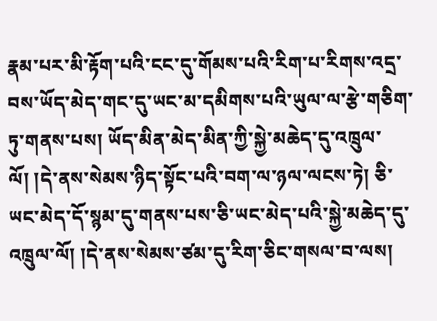རྣམ་པར་མི་རྟོག་པའི་ངང་དུ་གོམས་པའི་རིག་པ་རིགས་འདྲ་བས་ཡོད་མེད་གང་དུ་ཡང་མ་དམིགས་པའི་ཡུལ་ལ་རྩེ་གཅིག་ཏུ་གནས་པས། ཡོད་མིན་མེད་མིན་ཀྱི་སྐྱེ་མཆེད་དུ་འཁྲུལ་ལོ། །དེ་ནས་སེམས་ཉིད་སྟོང་པའི་བག་ལ་ཉལ་ལངས་ཏེ། ཅི་ཡང་མེད་དོ་སྙམ་དུ་གནས་པས་ཅི་ཡང་མེད་པའི་སྐྱེ་མཆེད་དུ་འཁྲུལ་ལོ། །དེ་ནས་སེམས་ཙམ་དུ་རིག་ཅིང་གསལ་བ་ལས།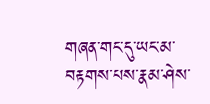གཞན་གང་དུ་ཡང་མ་བརྟགས་པས་རྣམ་ཤེས་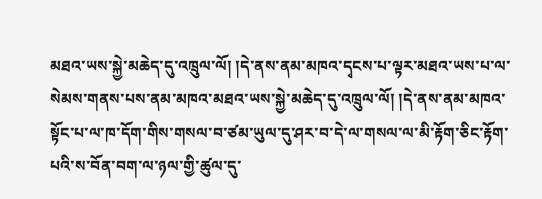མཐའ་ཡས་སྐྱེ་མཆེད་དུ་འཁྲུལ་ལོ། །དེ་ནས་ནམ་མཁའ་དྭངས་པ་ལྟར་མཐའ་ཡས་པ་ལ་སེམས་གནས་པས་ནམ་མཁའ་མཐའ་ཡས་སྐྱེ་མཆེད་དུ་འཁྲུལ་ལོ། །དེ་ནས་ནམ་མཁའ་སྟོང་པ་ལ་ཁ་དོག་གིས་གསལ་བ་ཙམ་ཡུལ་དུ་ཤར་བ་དེ་ལ་གསལ་ལ་མི་རྟོག་ཅིང་རྟོག་པའི་ས་བོན་བག་ལ་ཉལ་གྱི་ཚུལ་དུ་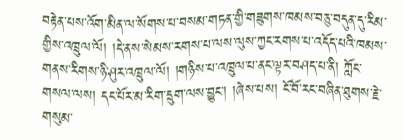བརྟེན་པས་འོག་མིན་ལ་སོགས་པ་བསམ་གཏན་གྱི་གཟུགས་ཁམས་བཅུ་བདུན་དུ་རིམ་
གྱིས་འཁྲུལ་ལོ། །དེ་ནས་སེམས་རགས་པ་ལས་ལུས་ཀྱང་རགས་པ་འདོད་པའི་ཁམས་གནས་རིགས་ཉི་ཤུར་འཁྲུལ་ལོ། །གཉིས་པ་འཁྲུལ་པ་ནང་ལྟར་བཤད་པ་ནི། ཀློང་གསལ་ལས། དང་པོར་མ་རིག་དྲུག་ལས་བྱུང་། །ཞེས་པས། ངོ་བོ་རང་བཞིན་ཐུགས་རྗེ་གསུམ་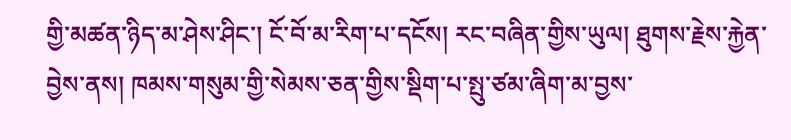གྱི་མཚན་ཉིད་མ་ཤེས་ཤིང་། ངོ་བོ་མ་རིག་པ་དངོས། རང་བཞིན་གྱིས་ཡུལ། ཐུགས་རྗེས་རྐྱེན་བྱེས་ནས། ཁམས་གསུམ་གྱི་སེམས་ཅན་གྱིས་སྡིག་པ་སྤུ་ཙམ་ཞིག་མ་བྱས་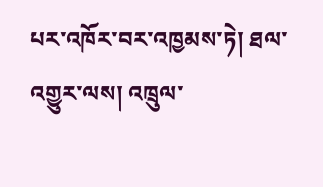པར་འཁོར་བར་འཁྱམས་ཏེ། ཐལ་འགྱུར་ལས། འཁྲུལ་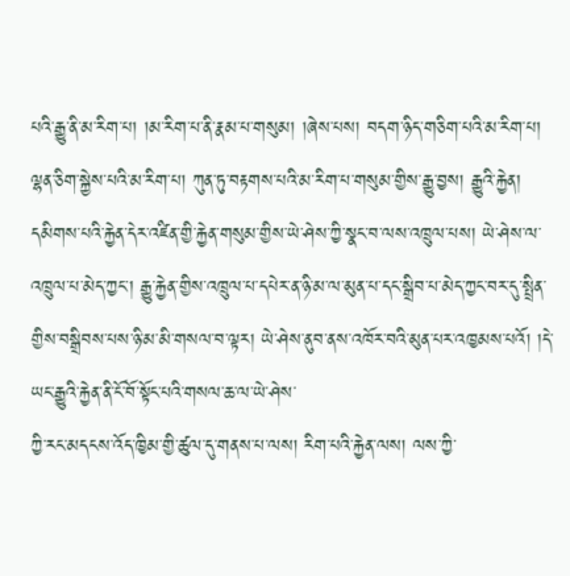པའི་རྒྱུ་ནི་མ་རིག་པ། །མ་རིག་པ་ནི་རྣམ་པ་གསུམ། །ཞེས་པས། བདག་ཉིད་གཅིག་པའི་མ་རིག་པ། ལྷན་ཅིག་སྐྱེས་པའི་མ་རིག་པ། ཀུན་ཏུ་བརྟགས་པའི་མ་རིག་པ་གསུམ་གྱིས་རྒྱུ་བྱས། རྒྱུའི་རྐྱེན། དམིགས་པའི་རྐྱེན་དེར་འཛིན་གྱི་རྐྱེན་གསུམ་གྱིས་ཡེ་ཤེས་ཀྱི་སྣང་བ་ལས་འཁྲུལ་པས། ཡེ་ཤེས་ལ་འཁྲུལ་པ་མེད་ཀྱང་། རྒྱུ་རྐྱེན་གྱིས་འཁྲུལ་པ་དཔེར་ན་ཉི་མ་ལ་མུན་པ་དང་སྒྲིབ་པ་མེད་ཀྱང་བར་དུ་སྤྲིན་གྱིས་བསྒྲིབས་པས་ཉི་མ་མི་གསལ་བ་ལྟར། ཡེ་ཤེས་ནུབ་ནས་འཁོར་བའི་མུན་པར་འཁྱམས་པའོ། །དེ་ཡང་རྒྱུའི་རྐྱེན་ནི་ངོ་བོ་སྟོང་པའི་གསལ་ཆ་ལ་ཡེ་ཤེས་
ཀྱི་རང་མདངས་འོད་ཁྱིམ་གྱི་ཚུལ་དུ་གནས་པ་ལས། རིག་པའི་རྐྱེན་ལས། ལས་ཀྱི་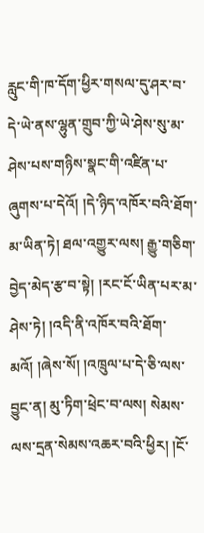རླུང་གི་ཁ་དོག་ཕྱིར་གསལ་དུ་ཤར་བ་དེ་ཡེ་ནས་ལྷུན་གྲུབ་ཀྱི་ཡེ་ཤེས་སུ་མ་ཤེས་པས་གཉིས་སྣང་གི་འཛིན་པ་ཞུགས་པ་དེའོ། །དེ་ཉིད་འཁོར་བའི་ཐོག་མ་ཡིན་ཏེ། ཐལ་འགྱུར་ལས། རྒྱུ་གཅིག་བྱེད་མེད་རྩ་བ་སྟེ། །རང་ངོ་ཡིན་པར་མ་ཤེས་ཏེ། །འདི་ནི་འཁོར་བའི་ཐོག་མའོ། །ཞེས་སོ། །འཁྲུལ་པ་དེ་ཅི་ལས་བྱུང་ན། མུ་ཏིག་ཕྲེང་བ་ལས། སེམས་ལས་དྲན་སེམས་འཆར་བའི་ཕྱིར། །ངོ་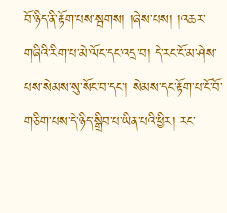བོ་ཉིད་ནི་རྟོག་པས་སྦགས། །ཞེས་པས། །འཆར་གཞིའི་རིག་པ་མེ་ལོང་དང་འདྲ་བ། དེ་རང་ངོ་མ་ཤེས་པས་སེམས་སུ་སོང་བ་དང་། སེམས་དང་རྟོག་པ་ངོ་བོ་གཅིག་པས་དེ་ཉིད་སྒྲིབ་པ་ཡིན་པའི་ཕྱིར། རང་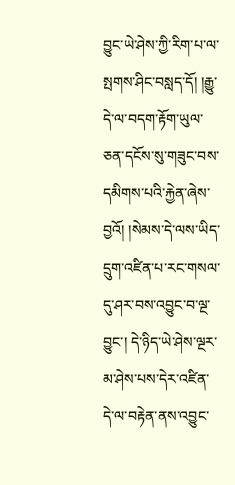བྱུང་ཡེ་ཤེས་ཀྱི་རིག་པ་ལ་སྤགས་ཤིང་བསླད་དོ། །རྒྱུ་དེ་ལ་བདག་རྟོག་ཡུལ་ཅན་དངོས་སུ་གཟུང་བས་དམིགས་པའི་རྐྱེན་ཞེས་བྱའོ། །སེམས་དེ་ལས་ཡིད་དྲུག་འཛིན་པ་རང་གསལ་དུ་ཤར་བས་འབྱུང་བ་ལྔ་བྱུང་། དེ་ཉིད་ཡེ་ཤེས་ལྔར་མ་ཤེས་པས་དེར་འཛིན་དེ་ལ་བརྟེན་ནས་འབྱུང་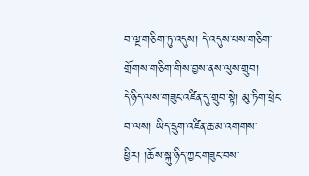བ་ལྔ་གཅིག་ཏུ་འདུས། དེ་འདུས་པས་གཅིག་གྲོགས་གཅིག་གིས་བྱས་ནས་ལུས་གྲུབ།
དེ་ཉིད་ལས་གཟུང་འཛིན་དུ་གྲུབ་སྟེ། མུ་ཏིག་ཕྲེང་བ་ལས། ཡིད་དྲུག་འཛིན་ཆ་མ་འགགས་ཕྱིར། །ཆོས་སྐུ་ཉིད་ཀྱང་གཟུང་བས་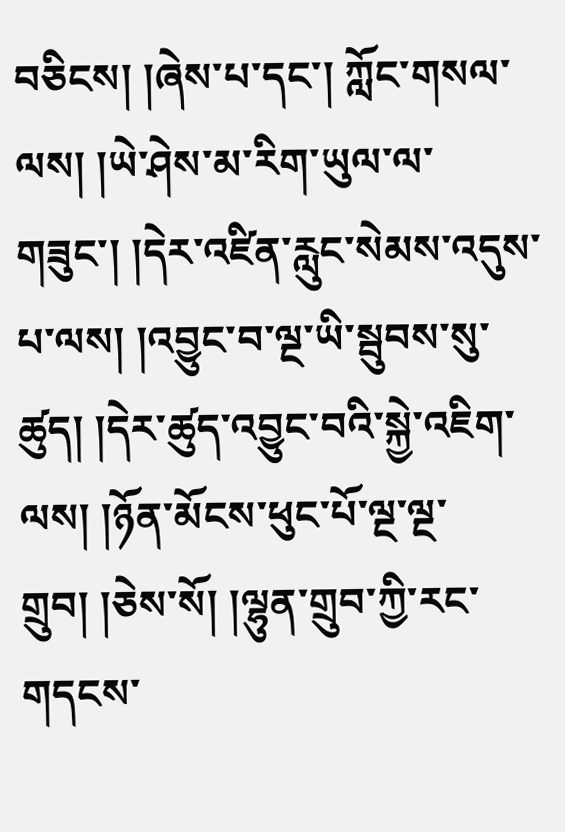བཅིངས། །ཞེས་པ་དང་། ཀློང་གསལ་ལས། །ཡེ་ཤེས་མ་རིག་ཡུལ་ལ་གཟུང་། །དེར་འཛིན་རླུང་སེམས་འདུས་པ་ལས། །འབྱུང་བ་ལྔ་ཡི་སྦུབས་སུ་ཚུད། །དེར་ཚུད་འབྱུང་བའི་སྐྱེ་འཇིག་ལས། །ཉོན་མོངས་ཕུང་པོ་ལྔ་ལྔ་གྲུབ། །ཅེས་སོ། །ལྷུན་གྲུབ་ཀྱི་རང་གདངས་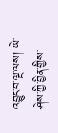འབྱུང་བ་ལྔ་ལས། ཡེ་ཤེས་ཀྱི་བྱིན་གྱིས་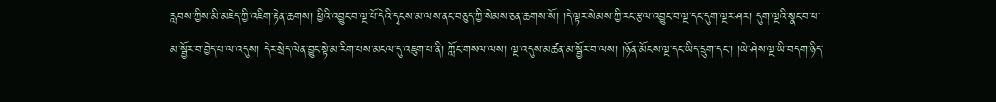རླབས་ཀྱིས་མི་མཇེད་ཀྱི་འཇིག་རྟེན་ཆགས། ཕྱིའི་འབྱུང་བ་ལྔ་པོ་དེའི་དྭངས་མ་ལས་ནང་བཅུད་ཀྱི་སེམས་ཅན་ཆགས་སོ། །དེ་ལྟར་སེམས་ཀྱི་རང་རྩལ་འབྱུང་བ་ལྔ་དང་དུག་ལྔར་ཤར། དུག་ལྔའི་སྣང་བ་ཕ་མ་སྦྱོར་བ་བྱེད་པ་ལ་འདུས། དེར་སྲེད་ལེན་བྱུང་སྟེ་མ་རིག་པས་མངལ་དུ་འཇུག་པ་ནི། ཀློང་གསལ་ལས། ལྔ་འདུས་མཚན་མ་སྦྱོར་བ་ལས། །ཉོན་མོངས་ལྔ་དང་ཡིད་དྲུག་དང་། །ཡེ་ཤེས་ལྔ་ཡི་བདག་ཉིད་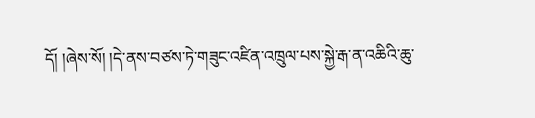དོ། །ཞེས་སོ། །དེ་ནས་བཙས་ཏེ་གཟུང་འཛིན་འཁྲུལ་པས་སྐྱེ་རྒ་ན་འཆིའི་ཆུ་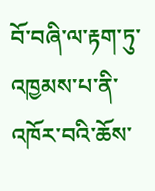བོ་བཞི་ལ་རྟག་ཏུ་འཁྱམས་པ་ནི་འཁོར་བའི་ཆོས་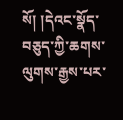སོ། །དེའང་སྣོད་བཅུད་ཀྱི་ཆགས་ལུགས་རྒྱས་པར་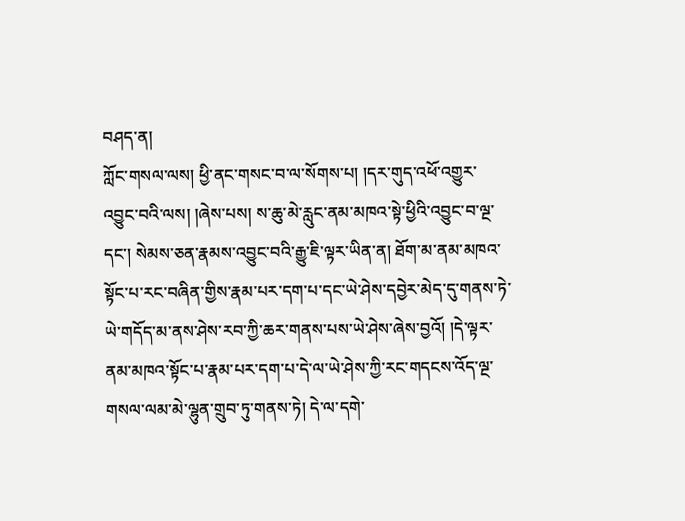བཤད་ན།
ཀློང་གསལ་ལས། ཕྱི་ནང་གསང་བ་ལ་སོགས་པ། །དར་གུད་འཕོ་འགྱུར་འབྱུང་བའི་ལས། །ཞེས་པས། ས་ཆུ་མེ་རླུང་ནམ་མཁའ་སྟེ་ཕྱིའི་འབྱུང་བ་ལྔ་དང་། སེམས་ཅན་རྣམས་འབྱུང་བའི་རྒྱུ་ཇི་ལྟར་ཡིན་ན། ཐོག་མ་ནམ་མཁའ་སྟོང་པ་རང་བཞིན་གྱིས་རྣམ་པར་དག་པ་དང་ཡེ་ཤེས་དབྱེར་མེད་དུ་གནས་ཏེ་ཡེ་གདོད་མ་ནས་ཤེས་རབ་ཀྱི་ཆར་གནས་པས་ཡེ་ཤེས་ཞེས་བྱའོ། །དེ་ལྟར་ནམ་མཁའ་སྟོང་པ་རྣམ་པར་དག་པ་དེ་ལ་ཡེ་ཤེས་ཀྱི་རང་གདངས་འོད་ལྔ་གསལ་ལམ་མེ་ལྷུན་གྲུབ་ཏུ་གནས་ཏེ། དེ་ལ་དགེ་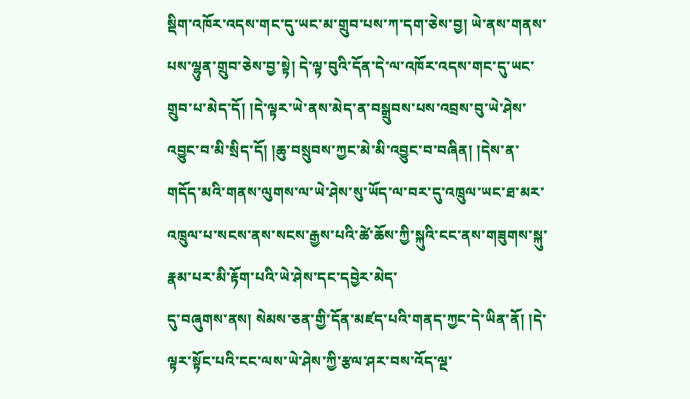སྡིག་འཁོར་འདས་གང་དུ་ཡང་མ་གྲུབ་པས་ཀ་དག་ཅེས་བྱ། ཡེ་ནས་གནས་པས་ལྷུན་གྲུབ་ཅེས་བྱ་སྟེ། དེ་ལྟ་བུའི་དོན་དེ་ལ་འཁོར་འདས་གང་དུ་ཡང་གྲུབ་པ་མེད་དོ། །དེ་ལྟར་ཡེ་ནས་མེད་ན་བསྒྲུབས་པས་འབྲས་བུ་ཡེ་ཤེས་འབྱུང་བ་མི་སྲིད་དོ། །ཆུ་བསྲུབས་ཀྱང་མེ་མི་འབྱུང་བ་བཞིན། །དེས་ན་གདོད་མའི་གནས་ལུགས་ལ་ཡེ་ཤེས་སུ་ཡོད་ལ་བར་དུ་འཁྲུལ་ཡང་ཐ་མར་འཁྲུལ་པ་སངས་ནས་སངས་རྒྱས་པའི་ཚེ་ཆོས་ཀྱི་སྐུའི་ངང་ནས་གཟུགས་སྐུ་རྣམ་པར་མི་རྟོག་པའི་ཡེ་ཤེས་དང་དབྱེར་མེད་
དུ་བཞུགས་ནས། སེམས་ཅན་གྱི་དོན་མཛད་པའི་གནད་ཀྱང་དེ་ཡིན་ནོ། །དེ་ལྟར་སྟོང་པའི་ངང་ལས་ཡེ་ཤེས་ཀྱི་རྩལ་ཤར་བས་འོད་ལྔ་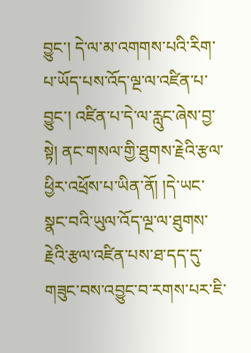བྱུང་། དེ་ལ་མ་འགགས་པའི་རིག་པ་ཡོད་པས་འོད་ལྔ་ལ་འཛིན་པ་བྱུང་། འཛིན་པ་དེ་ལ་རླུང་ཞེས་བྱ་སྟེ། ནང་གསལ་གྱི་ཐུགས་རྗེའི་རྩལ་ཕྱིར་འཕྲོས་པ་ཡིན་ནོ། །དེ་ཡང་སྣང་བའི་ཡུལ་འོད་ལྔ་ལ་ཐུགས་རྗེའི་རྩལ་འཛིན་པས་ཐ་དད་དུ་གཟུང་བས་འབྱུང་བ་རགས་པར་ཇི་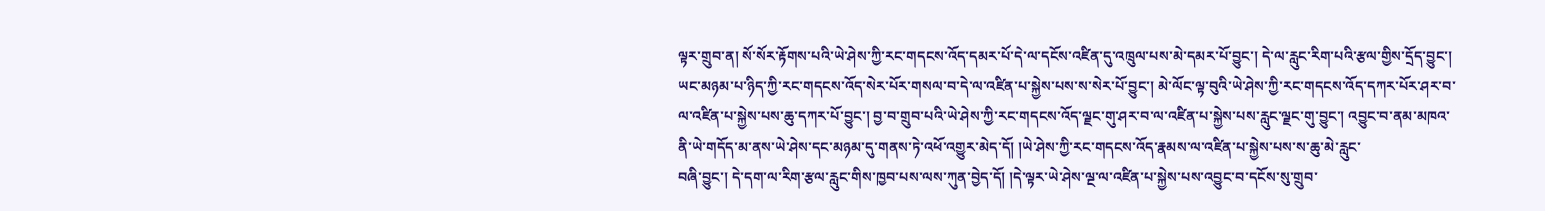ལྟར་གྲུབ་ན། སོ་སོར་རྟོགས་པའི་ཡེ་ཤེས་ཀྱི་རང་གདངས་འོད་དམར་པོ་དེ་ལ་དངོས་འཛིན་དུ་འཁྲུལ་པས་མེ་དམར་པོ་བྱུང་། དེ་ལ་རླུང་རིག་པའི་རྩལ་གྱིས་དྲོད་བྱུང་། ཡང་མཉམ་པ་ཉིད་ཀྱི་རང་གདངས་འོད་སེར་པོར་གསལ་བ་དེ་ལ་འཛིན་པ་སྐྱེས་པས་ས་སེར་པོ་བྱུང་། མེ་ལོང་ལྟ་བུའི་ཡེ་ཤེས་ཀྱི་རང་གདངས་འོད་དཀར་པོར་ཤར་བ་ལ་འཛིན་པ་སྐྱེས་པས་ཆུ་དཀར་པོ་བྱུང་། བྱ་བ་གྲུབ་པའི་ཡེ་ཤེས་ཀྱི་རང་གདངས་འོད་ལྗང་གུ་ཤར་བ་ལ་འཛིན་པ་སྐྱེས་པས་རླུང་ལྗང་གུ་བྱུང་། འབྱུང་བ་ནམ་མཁའ་ནི་ཡེ་གདོད་མ་ནས་ཡེ་ཤེས་དང་མཉམ་དུ་གནས་ཏེ་འཕོ་འགྱུར་མེད་དོ། །ཡེ་ཤེས་ཀྱི་རང་གདངས་འོད་རྣམས་ལ་འཛིན་པ་སྐྱེས་པས་ས་ཆུ་མེ་རླུང་
བཞི་བྱུང་། དེ་དག་ལ་རིག་རྩལ་རླུང་གིས་ཁྱབ་པས་ལས་ཀུན་བྱེད་དོ། །དེ་ལྟར་ཡེ་ཤེས་ལྔ་ལ་འཛིན་པ་སྐྱེས་པས་འབྱུང་བ་དངོས་སུ་གྲུབ་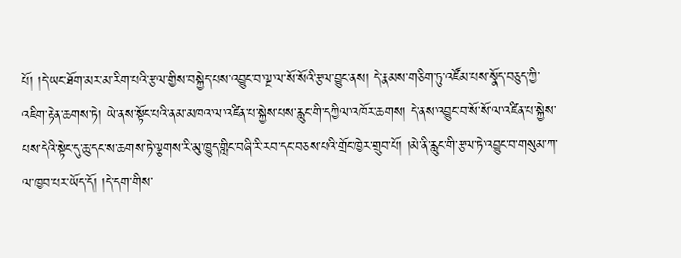པོ། །དེ་ཡང་ཐོག་མར་མ་རིག་པའི་རྩལ་གྱིས་བསྐྱེད་པས་འབྱུང་བ་ལྔ་ལ་སོ་སོའི་རྩལ་བྱུང་ནས། དེ་རྣམས་གཅིག་ཏུ་འཛོམ་པས་སྣོད་བཅུད་ཀྱི་འཇིག་རྟེན་ཆགས་ཏེ། ཡེ་ནས་སྟོང་པའི་ནམ་མཁའ་ལ་འཛིན་པ་སྐྱེས་པས་རླུང་གི་དཀྱིལ་འཁོར་ཆགས། དེ་ནས་འབྱུང་བ་སོ་སོ་ལ་འཛིན་པ་སྐྱེས་པས་དེའི་སྟེང་དུ་ཆུ་དང་ས་ཆགས་ཏེ་ལྕགས་རི་མུ་ཁྱུད་གླིང་བཞི་རི་རབ་དང་བཅས་པའི་གྲོང་ཁྱེར་གྲུབ་པོ། །མེ་ནི་རླུང་གི་རྩལ་ཏེ་འབྱུང་བ་གསུམ་ཀ་ལ་ཁྱབ་པར་ཡོད་དོ། །དེ་དག་གིས་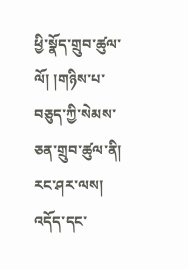ཕྱི་སྣོད་གྲུབ་ཚུལ་ལོ། །གཉིས་པ་བཅུད་ཀྱི་སེམས་ཅན་གྲུབ་ཚུལ་ནི། རང་ཤར་ལས། འདོད་དང་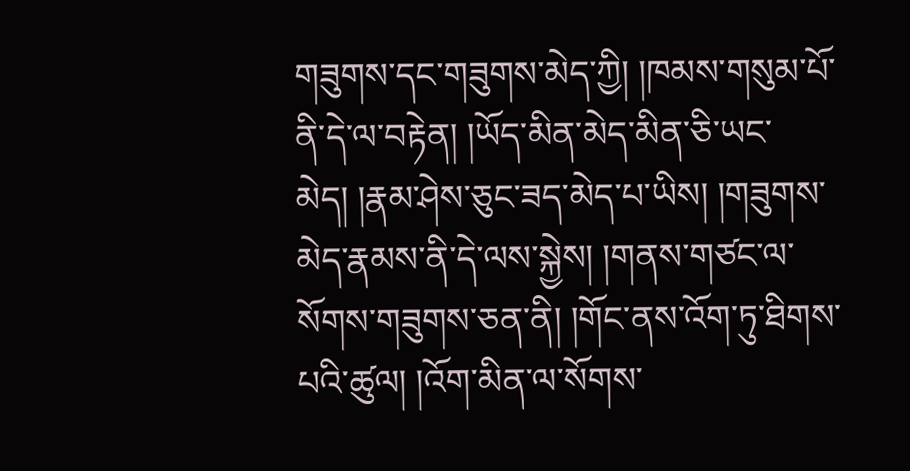གཟུགས་དང་གཟུགས་མེད་ཀྱི། །ཁམས་གསུམ་པོ་ནི་དེ་ལ་བརྟེན། །ཡོད་མིན་མེད་མིན་ཅི་ཡང་མེད། །རྣམ་ཤེས་ཅུང་ཟད་མེད་པ་ཡིས། །གཟུགས་མེད་རྣམས་ནི་དེ་ལས་སྐྱེས། །གནས་གཙང་ལ་སོགས་གཟུགས་ཅན་ནི། །གོང་ནས་འོག་ཏུ་ཐིགས་པའི་ཚུལ། །འོག་མིན་ལ་སོགས་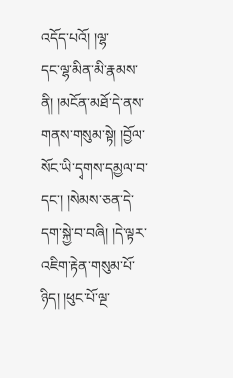འདོད་པའོ། །ལྷ་
དང་ལྷ་མིན་མི་རྣམས་ནི། །མངོན་མཐོ་དེ་ནས་གནས་གསུམ་སྟེ། །བྱོལ་སོང་ཡི་དྭགས་དམྱལ་བ་དང་། །སེམས་ཅན་དེ་དག་སྐྱེ་བ་བཞི། །དེ་ལྟར་འཇིག་རྟེན་གསུམ་པོ་ཉིད། །ཕུང་པོ་ལྔ་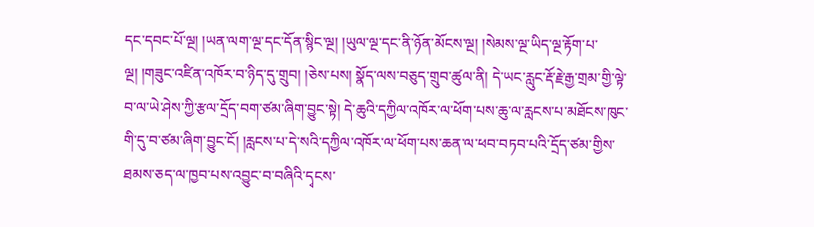དང་དབང་པོ་ལྔ། །ཡན་ལག་ལྔ་དང་དོན་སྙིང་ལྔ། །ཡུལ་ལྔ་དང་ནི་ཉོན་མོངས་ལྔ། །སེམས་ལྔ་ཡིད་ལྔ་རྟོག་པ་ལྔ། །གཟུང་འཛིན་འཁོར་བ་ཉིད་དུ་གྲུབ། །ཅེས་པས། སྣོད་ལས་བཅུད་གྲུབ་ཚུལ་ནི། དེ་ཡང་རླུང་རྡོ་རྗེ་རྒྱ་གྲམ་གྱི་ལྟེ་བ་ལ་ཡེ་ཤེས་ཀྱི་རྩལ་དྲོད་བག་ཙམ་ཞིག་བྱུང་སྟེ། དེ་ཆུའི་དཀྱིལ་འཁོར་ལ་ཕོག་པས་ཆུ་ལ་རླངས་པ་མཐོངས་ཁུང་གི་དུ་བ་ཙམ་ཞིག་བྱུང་ངོ། །རླངས་པ་དེ་སའི་དཀྱིལ་འཁོར་ལ་ཕོག་པས་ཆན་ལ་ཕབ་བཏབ་པའི་དྲོད་ཙམ་གྱིས་ཐམས་ཅད་ལ་ཁྱབ་པས་འབྱུང་བ་བཞིའི་དྭངས་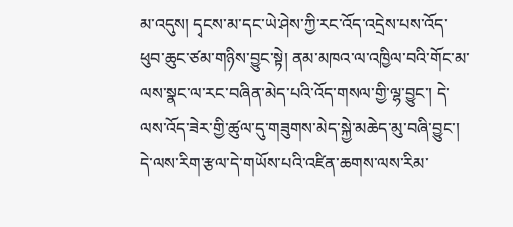མ་འདུས། དྭངས་མ་དང་ཡེ་ཤེས་ཀྱི་རང་འོད་འདྲེས་པས་འོད་ཕུབ་ཆུང་ཙམ་གཉིས་བྱུང་སྟེ། ནམ་མཁའ་ལ་འཁྱིལ་བའི་གོང་མ་ལས་སྣང་ལ་རང་བཞིན་མེད་པའི་འོད་གསལ་གྱི་ལྷ་བྱུང་། དེ་ལས་འོད་ཟེར་གྱི་ཚུལ་དུ་གཟུགས་མེད་སྐྱེ་མཆེད་མུ་བཞི་བྱུང་། དེ་ལས་རིག་རྩལ་དེ་གཡོས་པའི་འཛིན་ཆགས་ལས་རིམ་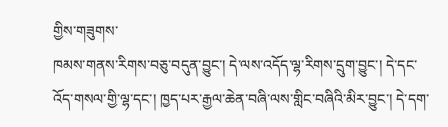གྱིས་གཟུགས་
ཁམས་གནས་རིགས་བཅུ་བདུན་བྱུང་། དེ་ལས་འདོད་ལྷ་རིགས་དྲུག་བྱུང་། དེ་དང་འོད་གསལ་གྱི་ལྷ་དང་། ཁྱད་པར་རྒྱལ་ཆེན་བཞི་ལས་གླིང་བཞིའི་མིར་བྱུང་། དེ་དག་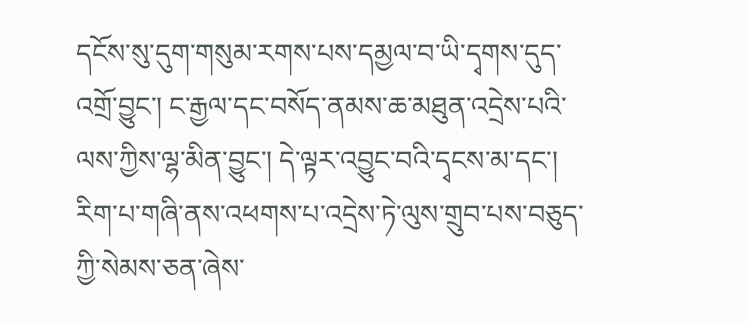དངོས་སུ་དུག་གསུམ་རགས་པས་དམྱལ་བ་ཡི་དྭགས་དུད་འགྲོ་བྱུང་། ང་རྒྱལ་དང་བསོད་ནམས་ཆ་མཐུན་འདྲེས་པའི་ལས་ཀྱིས་ལྷ་མིན་བྱུང་། དེ་ལྟར་འབྱུང་བའི་དྭངས་མ་དང་། རིག་པ་གཞི་ནས་འཕགས་པ་འདྲེས་ཏེ་ལུས་གྲུབ་པས་བཅུད་ཀྱི་སེམས་ཅན་ཞེས་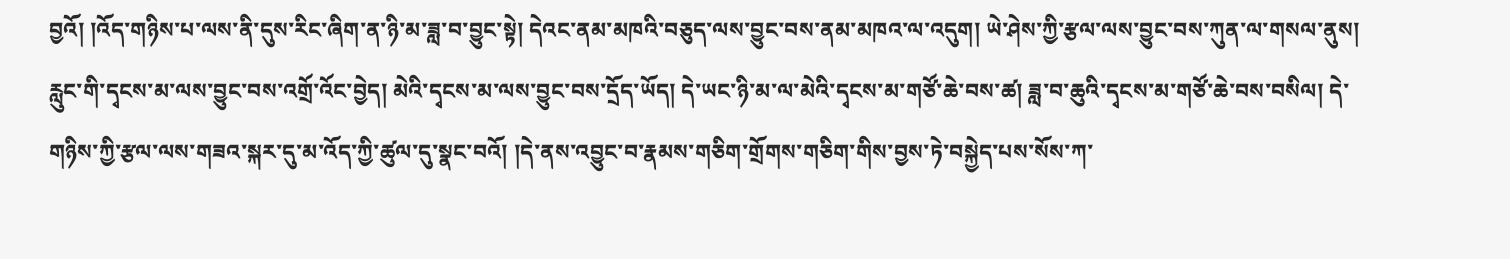བྱའོ། །འོད་གཉིས་པ་ལས་ནི་དུས་རིང་ཞིག་ན་ཉི་མ་ཟླ་བ་བྱུང་སྟེ། དེའང་ནམ་མཁའི་བཅུད་ལས་བྱུང་བས་ནམ་མཁའ་ལ་འདུག། ཡེ་ཤེས་ཀྱི་རྩལ་ལས་བྱུང་བས་ཀུན་ལ་གསལ་ནུས། རླུང་གི་དྭངས་མ་ལས་བྱུང་བས་འགྲོ་འོང་བྱེད། མེའི་དྭངས་མ་ལས་བྱུང་བས་དྲོད་ཡོད། དེ་ཡང་ཉི་མ་ལ་མེའི་དྭངས་མ་གཙོ་ཆེ་བས་ཚ། ཟླ་བ་ཆུའི་དྭངས་མ་གཙོ་ཆེ་བས་བསིལ། དེ་གཉིས་ཀྱི་རྩལ་ལས་གཟའ་སྐར་དུ་མ་འོད་ཀྱི་ཚུལ་དུ་སྣང་བའོ། །དེ་ནས་འབྱུང་བ་རྣམས་གཅིག་གྲོགས་གཅིག་གིས་བྱས་ཏེ་བསྐྱེད་པས་སོས་ཀ་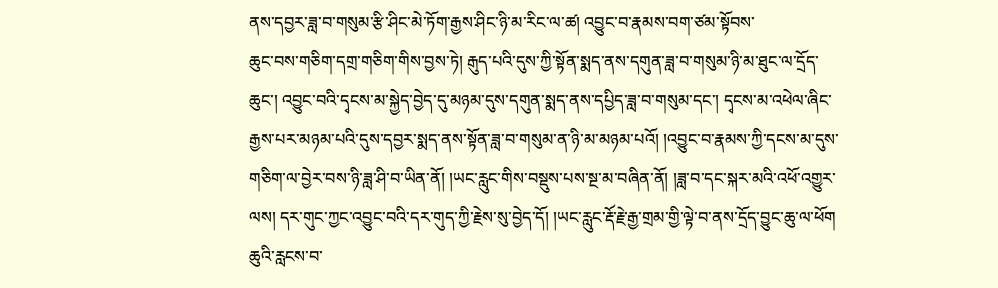ནས་དབྱར་ཟླ་བ་གསུམ་རྩི་ཤིང་མེ་ཏོག་རྒྱས་ཤིང་ཉི་མ་རིང་ལ་ཚ། འབྱུང་བ་རྣམས་བག་ཙམ་སྟོབས་
ཆུང་བས་གཅིག་དགྲ་གཅིག་གིས་བྱས་ཏེ། རྒུད་པའི་དུས་ཀྱི་སྟོན་སྨད་ནས་དགུན་ཟླ་བ་གསུམ་ཉི་མ་ཐུང་ལ་དྲོད་ཆུང་། འབྱུང་བའི་དྭངས་མ་སྐྱེད་བྱེད་དུ་མཉམ་དུས་དགུན་སྨད་ནས་དཔྱིད་ཟླ་བ་གསུམ་དང་། དྭངས་མ་འཕེལ་ཞིང་རྒྱས་པར་མཉམ་པའི་དུས་དབྱར་སྨད་ནས་སྟོན་ཟླ་བ་གསུམ་ན་ཉི་མ་མཉམ་པའོ། །འབྱུང་བ་རྣམས་ཀྱི་དངས་མ་དུས་གཅིག་ལ་བྱེར་བས་ཉི་ཟླ་ཤི་བ་ཡིན་ནོ། །ཡང་རླུང་གིས་བསྡུས་པས་སྔ་མ་བཞིན་ནོ། །ཟླ་བ་དང་སྐར་མའི་འཕོ་འགྱུར་ལས། དར་གུང་ཀྱང་འབྱུང་བའི་དར་གུད་ཀྱི་རྗེས་སུ་བྱེད་དོ། །ཡང་རླུང་རྡོ་རྗེ་རྒྱ་གྲམ་གྱི་ལྟེ་བ་ནས་དྲོད་བྱུང་ཆུ་ལ་ཕོག ཆུའི་རླངས་བ་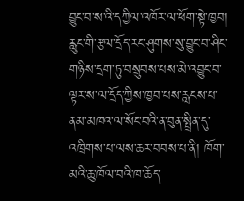བྱུང་བ་ས་འི་དཀྱིལ་འཁོར་ལ་ཕོག་སྟེ་ཁྱབ། རླུང་གི་རྩལ་དྲོད་རང་ཤུགས་སུ་བྱུང་བ་ཤིང་གཉིས་དྲག་ཏུ་བསྲུབས་པས་མེ་འབྱུང་བ་ལྟར་ས་ལ་དྲོད་ཀྱིས་ཁྱབ་པས་རླངས་པ་ནམ་མཁའ་ལ་སོང་བའི་ན་བུན་སྤྲིན་དུ་འཁྲིགས་པ་ལས་ཆར་བབས་པ་ནི། ཁོག་མའི་ཆུ་ཁོལ་བའི་ཁ་ཆོད་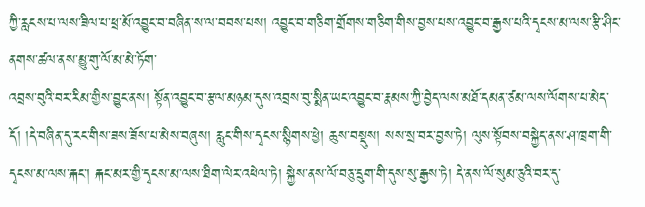ཀྱི་རླངས་པ་ལས་ཟིལ་པ་ཕྲ་མོ་འབྱུང་བ་བཞིན་ས་ལ་བབས་པས། འབྱུང་བ་གཅིག་གྲོགས་གཅིག་གིས་བྱས་པས་འབྱུང་བ་རྒྱས་པའི་དྭངས་མ་ལས་རྩི་ཤིང་ནགས་ཚལ་ནས་མྱུ་གུ་ལོ་མ་མེ་ཏོག་
འབྲས་བུའི་བར་རིམ་གྱིས་བྱུང་ནས། སྟོན་འབྱུང་བ་རྩལ་མཉམ་དུས་འབྲས་བུ་སྨིན་ཡང་འབྱུང་བ་རྣམས་ཀྱི་བྱེད་ལས་མཐོ་དམན་ཙམ་ལས་ལོགས་པ་མེད་དོ། །དེ་བཞིན་དུ་རང་གིས་ཟས་ཟོས་པ་མེས་བཞུས། རླུང་གིས་དྭངས་སྙིགས་ཕྱེ། ཆུས་བསྡུས། སས་སྲ་བར་བྱས་ཏེ། ལུས་སྟོབས་བསྐྱེད་ནས་ཤ་ཁྲག་གི་དྭངས་མ་ལས་རྐང་། རྐང་མར་གྱི་དྭངས་མ་ལས་ཐིག་ལེར་འཕེལ་ཏེ། སྐྱེས་ནས་ལོ་བཅུ་དྲུག་གི་དུས་སུ་རྒྱས་ཏེ། དེ་ནས་ལོ་སུམ་ཅུའི་བར་དུ་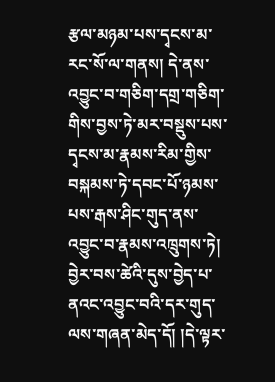རྩལ་མཉམ་པས་དྭངས་མ་རང་སོ་ལ་གནས། དེ་ནས་འབྱུང་བ་གཅིག་དགྲ་གཅིག་གིས་བྱས་ཏེ་མར་བསྡུས་པས་དྭངས་མ་རྣམས་རིམ་གྱིས་བསྐམས་ཏེ་དབང་པོ་ཉམས་པས་རྒས་ཤིང་གུད་ནས་འབྱུང་བ་རྣམས་འཁྲུགས་ཏེ། བྱེར་བས་ཚེའི་དུས་བྱེད་པ་ནའང་འབྱུང་བའི་དར་གུད་ལས་གཞན་མེད་དོ། །དེ་ལྟར་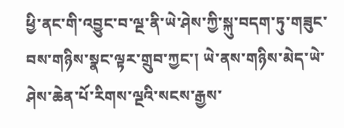ཕྱི་ནང་གི་འབྱུང་བ་ལྔ་ནི་ཡེ་ཤེས་ཀྱི་སྐུ་བདག་ཏུ་གཟུང་བས་གཉིས་སྣང་ལྟར་གྲུབ་ཀྱང་། ཡེ་ནས་གཉིས་མེད་ཡེ་ཤེས་ཆེན་པོ་རིགས་ལྔའི་སངས་རྒྱས་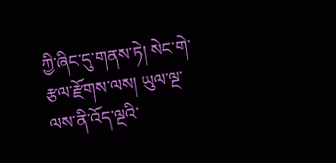ཀྱི་ཞིང་དུ་གནས་ཏེ། སེང་གེ་རྩལ་རྫོགས་ལས། ཡུལ་ལྔ་ལས་ནི་འོད་ལྔའི་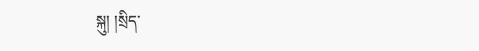སྐུ། །སྲིད་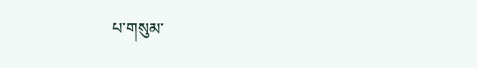པ་གསུམ་